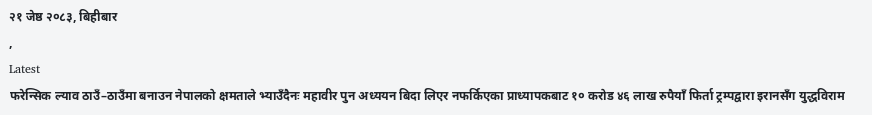२१ जेष्ठ २०८३, बिहीबार
,
Latest
फरेन्सिक ल्याव ठाउँ–ठाउँमा बनाउन नेपालको क्षमताले भ्याउँदैनः महावीर पुन अध्ययन बिदा लिएर नफर्किएका प्राध्यापकबाट १० करोड ४६ लाख रुपैयाँ फिर्ता ट्रम्पद्वारा इरानसँग युद्धविराम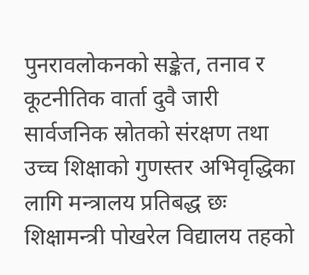पुनरावलोकनको सङ्केत, तनाव र कूटनीतिक वार्ता दुवै जारी सार्वजनिक स्रोतको संरक्षण तथा उच्च शिक्षाको गुणस्तर अभिवृद्धिका लागि मन्त्रालय प्रतिबद्ध छः शिक्षामन्त्री पोखरेल विद्यालय तहको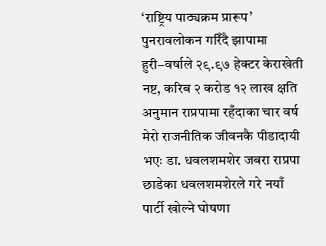‘राष्ट्रिय पाठ्यक्रम प्रारूप’ पुनरावलोकन गरिँदै झापामा हुरी–वर्षाले २९.९७ हेक्टर केराखेती नष्ट, करिब २ करोड १२ लाख क्षति अनुमान राप्रपामा रहँदाका चार वर्ष मेरो राजनीतिक जीवनकै पीडादायी भएः डा. धवलशमशेर जबरा राप्रपा छाडेका धवलशमशेरले गरे नयाँ पार्टी खोल्ने घोषणा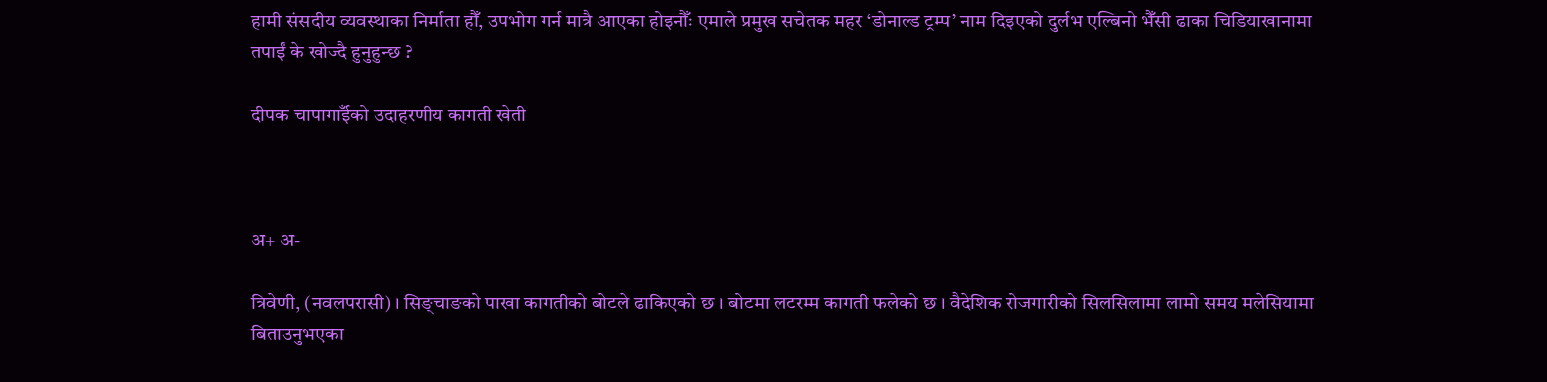हामी संसदीय व्यवस्थाका निर्माता हौँ, उपभोग गर्न मात्रै आएका होइनौँः एमाले प्रमुख सचेतक महर ‘डोनाल्ड ट्रम्प’ नाम दिइएको दुर्लभ एल्बिनो भैँसी ढाका चिडियाखानामा
तपाईं के खोज्दै हुनुहुन्छ ?

दीपक चापागाईँको उदाहरणीय कागती खेती



अ+ अ-

त्रिवेणी, (नवलपरासी) । सिङ्चाङको पाखा कागतीको बोटले ढाकिएको छ । बोटमा लटरम्म कागती फलेको छ । वैदेशिक रोजगारीको सिलसिलामा लामो समय मलेसियामा बिताउनुभएका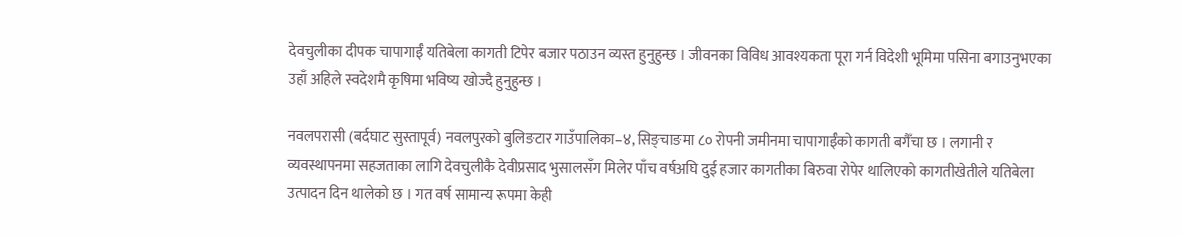देवचुलीका दीपक चापागाईँ यतिबेला कागती टिपेर बजार पठाउन व्यस्त हुनुहुन्छ । जीवनका विविध आवश्यकता पूरा गर्न विदेशी भूमिमा पसिना बगाउनुभएका उहाँ अहिले स्वदेशमै कृषिमा भविष्य खोज्दै हुनुहुन्छ ।

नवलपरासी (बर्दघाट सुस्तापूर्व) नवलपुरको बुलिङटार गाउँपालिका–४, सिङ्चाङमा ८० रोपनी जमीनमा चापागाईँको कागती बगैँचा छ । लगानी र व्यवस्थापनमा सहजताका लागि देवचुलीकै देवीप्रसाद भुसालसँग मिलेर पाँच वर्षअघि दुई हजार कागतीका बिरुवा रोपेर थालिएको कागतीखेतीले यतिबेला उत्पादन दिन थालेको छ । गत वर्ष सामान्य रूपमा केही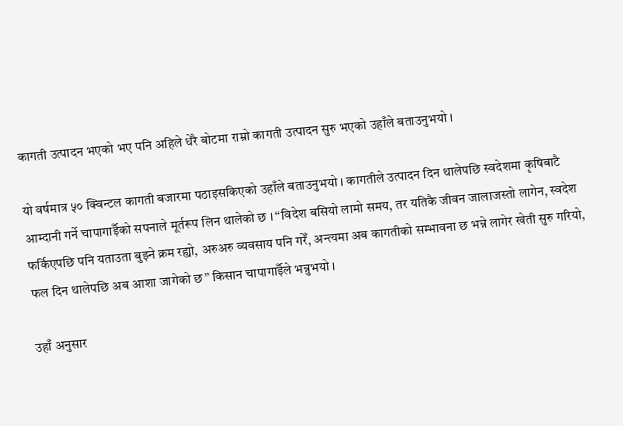कागती उत्पादन भएको भए पनि अहिले धेरै बोटमा राम्रो कागती उत्पादन सुरु भएको उहाँले बताउनुभयो ।

यो वर्षमात्र ५० क्विन्टल कागती बजारमा पठाइसकिएको उहाँले बताउनुभयो । कागतीले उत्पादन दिन थालेपछि स्वदेशमा कृषिबाटै आम्दानी गर्ने चापागाईँको सपनाले मूर्तरूप लिन थालेको छ । “विदेश बसियो लामो समय, तर यतिकै जीवन जालाजस्तो लागेन, स्वदेश फर्किएपछि पनि यताउता बुझ्ने क्रम रह्यो, अरुअरु व्यवसाय पनि गरेँ, अन्त्यमा अब कागतीको सम्भावना छ भन्ने लागेर खेती सुरु गरियो, फल दिन थालेपछि अब आशा जागेको छ” किसान चापागाईँले भन्नुभयो ।

उहाँ अनुसार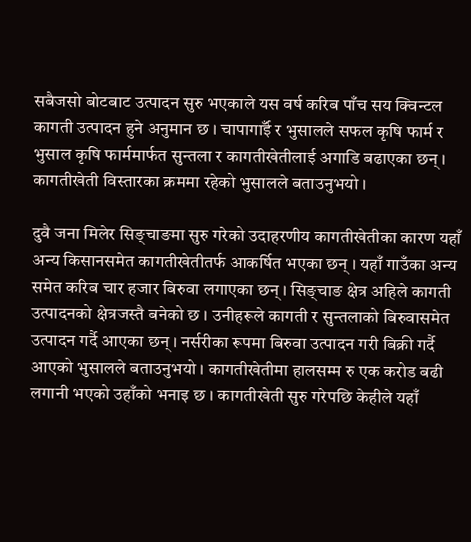सबैजसो बोटबाट उत्पादन सुरु भएकाले यस वर्ष करिब पाँच सय क्विन्टल कागती उत्पादन हुने अनुमान छ । चापागाईँ र भुसालले सफल कृषि फार्म र भुसाल कृषि फार्ममार्फत सुन्तला र कागतीखेतीलाई अगाडि बढाएका छन् । कागतीखेती विस्तारका क्रममा रहेको भुसालले बताउनुभयो ।

दुवै जना मिलेर सिङ्चाङमा सुरु गरेको उदाहरणीय कागतीखेतीका कारण यहाँ अन्य किसानसमेत कागतीखेतीतर्फ आकर्षित भएका छन् । यहाँ गाउँका अन्य समेत करिब चार हजार बिरुवा लगाएका छन् । सिङ्चाङ क्षेत्र अहिले कागती उत्पादनको क्षेत्रजस्तै बनेको छ । उनीहरूले कागती र सुन्तलाको बिरुवासमेत उत्पादन गर्दै आएका छन् । नर्सरीका रूपमा बिरुवा उत्पादन गरी बिक्री गर्दै आएको भुसालले बताउनुभयो । कागतीखेतीमा हालसम्म रु एक करोड बढी लगानी भएको उहाँको भनाइ छ । कागतीखेती सुरु गरेपछि केहीले यहाँ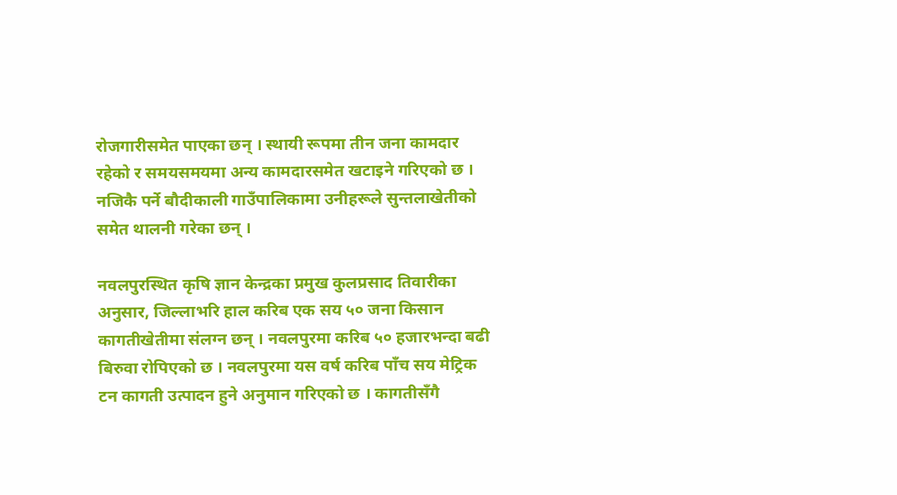रोजगारीसमेत पाएका छन् । स्थायी रूपमा तीन जना कामदार रहेको र समयसमयमा अन्य कामदारसमेत खटाइने गरिएको छ । नजिकै पर्ने बौदीकाली गाउँपालिकामा उनीहरूले सुन्तलाखेतीको समेत थालनी गरेका छन् ।

नवलपुरस्थित कृषि ज्ञान केन्द्रका प्रमुख कुलप्रसाद तिवारीका अनुसार, जिल्लाभरि हाल करिब एक सय ५० जना किसान कागतीखेतीमा संलग्न छन् । नवलपुरमा करिब ५० हजारभन्दा बढी बिरुवा रोपिएको छ । नवलपुरमा यस वर्ष करिब पाँच सय मेट्रिक टन कागती उत्पादन हुने अनुमान गरिएको छ । कागतीसँगै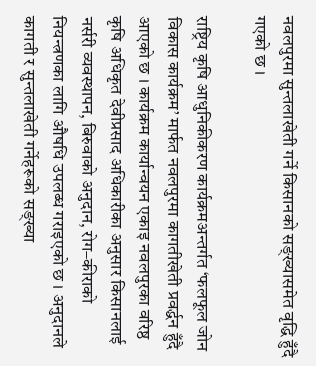नवलपुरमा सुन्तलाखेती गर्ने किसानको सङ्ख्यासमेत वृद्धि हुँदै गएको छ ।

राष्ट्रिय कृषि आधुनिकीकरण कार्यक्रमअन्तर्गत ‘फलफूल जोन विकास कार्यक्रम’ मार्फत नवलपुरमा कागतीखेती प्रवर्द्धन हुँदै आएको छ । कार्यक्रम कार्यान्वयन एकाइ नवलपुरका वरिष्ठ कृषि अधिकृत देवीप्रसाद अधिकारीका अनुसार किसानलाई नर्सरी व्यवस्थापन, बिरुवाको अनुदान, रोग–कीराको नियन्त्रणका लागि औषधि उपलब्ध गराइएको छ । अनुदानले कागती र सुन्तलाखेती गर्नेहरूको सङ्ख्या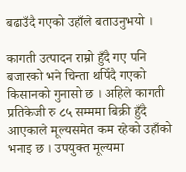बढाउँदै गएको उहाँले बताउनुभयो ।

कागती उत्पादन राम्रो हुँदै गए पनि बजारको भने चिन्ता थपिँदै गएको किसानको गुनासो छ । अहिले कागती प्रतिकेजी रु ८५ सम्ममा बिक्री हुँदै आएकाले मूल्यसमेत कम रहेको उहाँको भनाइ छ । उपयुक्त मूल्यमा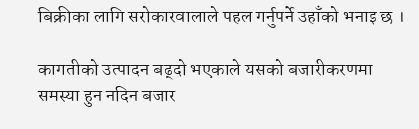बिक्रीका लागि सरोकारवालाले पहल गर्नुपर्ने उहाँको भनाइ छ ।

कागतीको उत्पादन बढ्दो भएकाले यसको बजारीकरणमा समस्या हुन नदिन बजार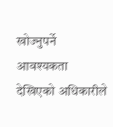खोज्नुपर्ने आवश्यकता देखिएको अधिकारीले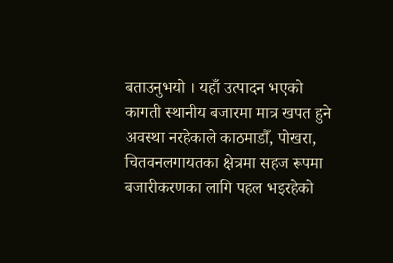बताउनुभयो । यहाँ उत्पादन भएको कागती स्थानीय बजारमा मात्र खपत हुने अवस्था नरहेकाले काठमाडौँ, पोखरा, चितवनलगायतका क्षेत्रमा सहज रूपमा बजारीकरणका लागि पहल भइरहेको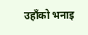उहाँको भनाइ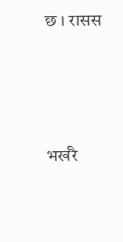छ । रासस




भर्खरै